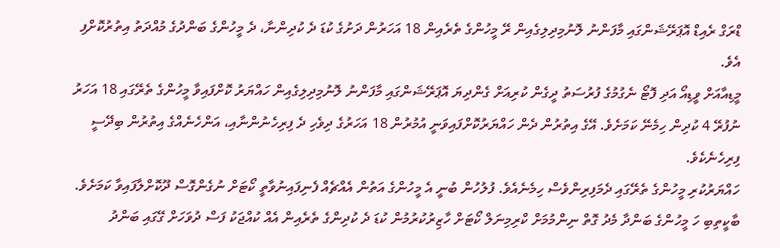ޑްރަގް ރެއިޑް އޮޕަރޭޝަންގައި މާފަންނު ލޮނުމިދިލިގެއިން ރޭ މީހުންގެ ތެރެއިން 18 އަހަރުން ދަށުގެ ކުޑަ ދެ ކުދިންނާ، ދެ މީހުންގެ ބަންދުގެ މުއްދަތު އިތުރުކޮށްފި އެވެ.
މީޑިއާއަށް ވީޑިއޯ އަދި ފޮޓޯ ނެގުމުގެ ފުރުސަތު ދީގެން ކުރިއަށް ގެންދިޔަ އޮޕަރޭޝަންގައި މާފަންނު ލޮނުމިދިލިގެއިން ހައްޔަރު ކޮށްފައިވާ މީހުންގެ ތެރޭގައި 18 އަހަރު ނުފުރޭ 4 ކުދިން ހިމެނޭ ކަމަށެވެ. އޭގެ އިތުރުން ދެން ހައްޔަރުކޮށްފައިވަނީ އުމުރުން 18 އަހަރުގެ ދިވެހި ދެ ފިރިހެނުންނާއި، އަންހެނެއްގެ އިތުރުން ބިދޭސީ ފިރިހެނެކެވެ.
ހައްޔަރުކުރި މީހުންގެ ތެރޭގައި ދެމަފިރިންވެސް ހިމެނެއެވެ. ފުލުހުން ބުނީ އެ މީހުންގެ އަތުން އެއްޗެއް ފެނިފައިނުވާތީ ކޯޓަށް ނުގެންގޮސް ދޫކޮށްލާފައިވާ ކަމަށެވެ.
ބާކީތިބި ހަ މީހުންގެ ބަންދާ މެދު ގޮތް ނިންމުމަށް ކްރިމިނަލް ކޯޓަށް ހާޒިރުކުރުމުން ކުޑަ ދެ ކުދިންގެ ތެރެއިން އެއް ކުއްޖަކު ފަސް ދުވަހަށް ގޭގައި ބަންދު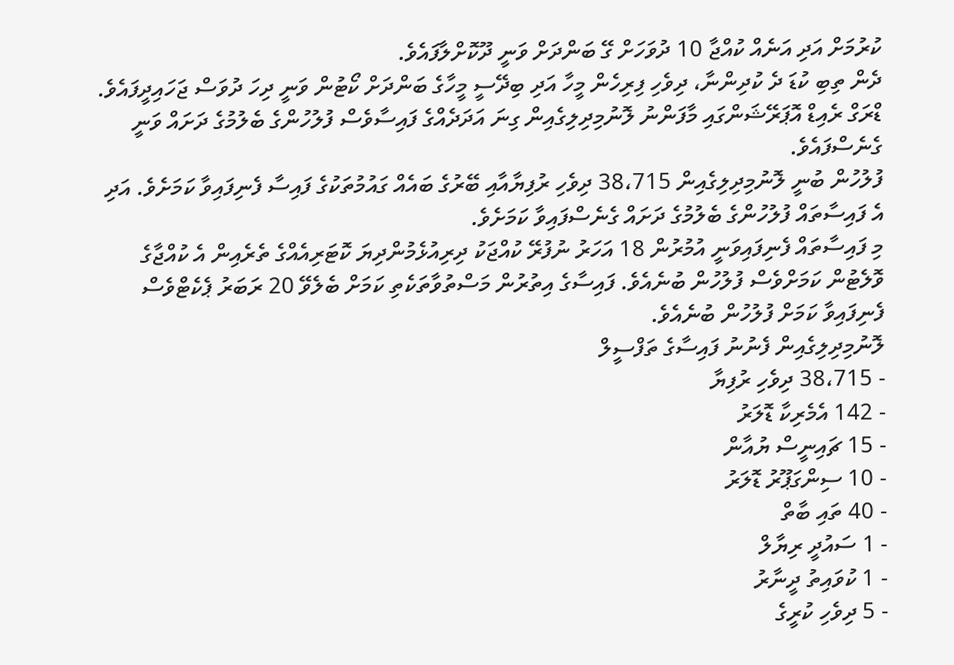ކުރުމަށް އަދި އަނެއް ކުއްޖާ 10 ދުވަހަށް ގޭ ބަންދަށް ވަނީ ދޫކޮށްލާފައެވެ.
ދެން ތިބި ކުޑަ ދެ ކުދިންނާ، ދިވެހި ފިރިހެން މީހާ އަދި ބިދޭސީ މީހާގެ ބަންދަށް ކޯޓުން ވަނީ ދިހަ ދުވަސް ޖަހައިދީފައެވެ.
ޑްރަގް ރެއިޑް އޮޕަރޭޝަންގައި މާފަންނު ލޮނުމިދިލިގެއިން ގިނަ އަދަދެއްގެ ފައިސާވެސް ފުލުހުންގެ ބެލުމުގެ ދަށައް ވަނީ ގެނެސްފައެވެ.
ފުލުހުން ބުނީ ލޮނުމިދިލިގެއިން 38،715 ދިވެހި ރުފިޔާއާއި ބޭރުގެ ބައެއް ގައުމުތަކުގެ ފައިސާ ފެނިފައިވާ ކަމަށެވެ. އަދި އެ ފައިސާތައް ފުލުހުންގެ ބެލުމުގެ ދަށައް ގެނެސްފައިވާ ކަމަށެވެ.
މި ފައިސާތައް ފެނިފައިވަނީ އުމުރުން 18 އަހަރު ނުފުރޭ ކުއްޖަކު ދިރިއުޅެމުންދިޔަ ކޮޓަރިއެއްގެ ތެރެއިން އެ ކުއްޖާގެ ވޮލެޓުން ކަމަށްވެސް ފުލުހުން ބުނެއެވެ. ފައިސާގެ އިތުރުން މަސްތުވާތަކެތި ކަމަށް ބެލެވޭ 20 ރަބަރު ޕެކެޓްވެސް ފެނިފައިވާ ކަމަށް ފުލުހުން ބުނެއެވެ.
ލޮނުމިދިލިގެއިން ފެނުނު ފައިސާގެ ތަފްސީލް
- 38،715 ދިވެހި ރުފިޔާ
- 142 އެމެރިކާ ޑޮލަރު
- 15 ޗައިނީސް ޔުއާން
- 10 ސިންގަޕޫރު ޑޮލަރު
- 40 ތައި ބާތް
- 1 ސައުދީ ރިޔާލް
- 1 ކުވައިތު ދީނާރު
- 5 ދިވެހި ކުރީގެ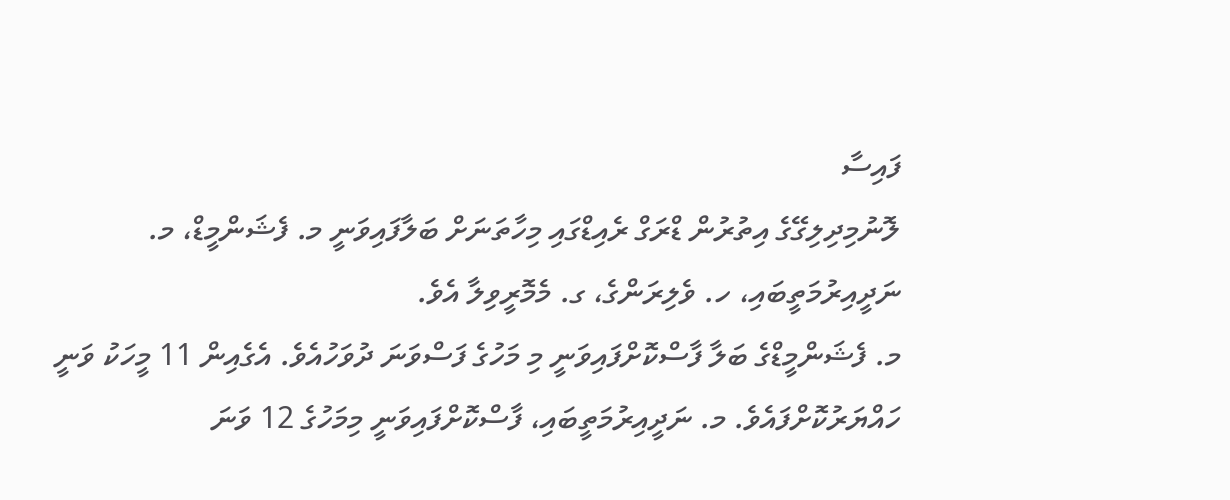ފައިސާ
ލޮނުމިދިލިގޭގެ އިތުރުން ޑްރަގް ރެއިޑްގައި މިހާތަނަށް ބަލާފައިވަނީ މ. ފެޝަންމީޑް، މ. ނަދީއިރުމަތީބައި، ހ. ވެލިރަންގެ، ގ. މެމޮރީވިލާ އެވެ.
މ. ފެޝަންމީޑްގެ ބަލާ ފާސްކޮށްފައިވަނީ މި މަހުގެ ފަސްވަނަ ދުވަހުއެވެ. އެގެއިން 11 މީހަކު ވަނީ ހައްޔަރުކޮށްފައެވެ. މ. ނަދީއިރުމަތީބައި، ފާސްކޮށްފައިވަނީ މިމަހުގެ 12 ވަނަ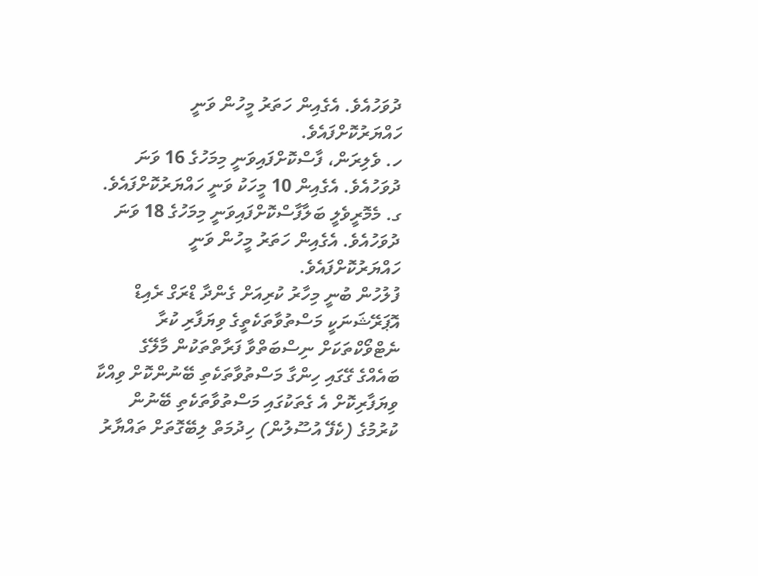ދުވަހުއެވެ. އެގެއިން ހަތަރު މީހުން ވަނީ ހައްޔަރުކޮށްފައެވެ.
ހ. ވެލިރަން، ފާސްކޮށްފައިވަނީ މިމަހުގެ 16 ވަނަ ދުވަހުއެވެ. އެގެއިން 10 މީހަކު ވަނީ ހައްޔަރުކޮށްފައެވެ. ގ. މެމޮރީވެލީ ބަލާފާސްކޮށްފައިވަނީ މިމަހުގެ 18 ވަނަ ދުވަހުއެވެ. އެގެއިން ހަތަރު މީހުން ވަނީ ހައްޔަރުކޮށްފައެވެ.
ފުލުހުން ބުނީ މިހާރު ކުރިއަށް ގެންދާ ޑްރަގް ރެއިޑް އޮޕަރޭޝަނަކީ މަސްތުވާތަކެތީގެ ވިޔަފާރި ކުރާ ނެޓްވޯކްތަކަށް ނިސްބަތްވާ ފަރާތްތަކުން މާލޭގެ ބައެއްގެ ގޭގައި ހިންގާ މަސްތުވާތަކެތި ބޭނުންކޮށް ވިއްކާ ވިޔަފާރިކޮށް އެ ގެތަކުގައި މަސްތުވާތަކެތި ބޭނުން ކުރުމުގެ (ކެފޭ އުސޫލުން) ހިދުމަތް ލިބޭގޮތަށް ތައްޔާރު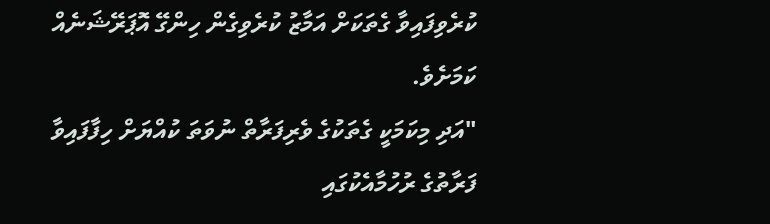ކުރެވިފައިވާ ގެތަކަށް އަމާޒު ކުރެވިގެން ހިންގޭ އޮޕަރޭޝަނެއް ކަމަށެވެ.
"އަދި މިކަމަކީ ގެތަކުގެ ވެރިފަރާތް ނުވަތަ ކުއްޔަށް ހިފާފައިވާ ފަރާތުގެ ރުހުމާއެކުގައި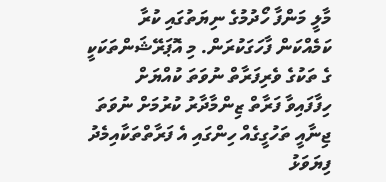މާލީ މަންފާ ހޯދުމުގެ ނިޔަތުގައި ކުރާ ކަމެއްކަން ފާހަގަކުރަން. މި އޮޕަރޭޝަންތަކަކީ ގެ ތަކުގެ ވެރިފަރާތް ނުވަތަ ކުއްޔަށް ހިފާފައިވާ ފަރާތް ޒިންމާދާރު ކުރުމަށް ނުވަތަ ޖިނާއީ ތަހުގީގެއް ހިންގައި އެ ފަރާތްތަކާއިމެދު ފިޔަވަޅު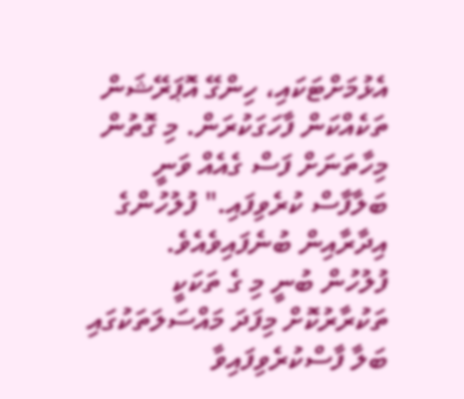އެޅުމަށްޓަކައި، ހިންގޭ އޮޕަރޭޝަން ތަކެއްކަން ފާހަގަކުރަން. މި ގޮތުން މިހާތަނަށް ފަސް ގެއެއް ވަނީ ބަލާފާސް ކުރެވިފައި." ފުލުހުންގެ އިދާރާއިން ބުނެފައިވެއެވެ.
ފުލުހުން ބުނީ މި ގެ ތަކަކީ ތަކުރާރުކޮށް މިފަދަ މައްސަލަތަކުގައި ބަލާ ފާސްކުރެވިފައިވާ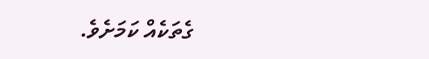ގެތަކެއް ކަމަށެވެ.